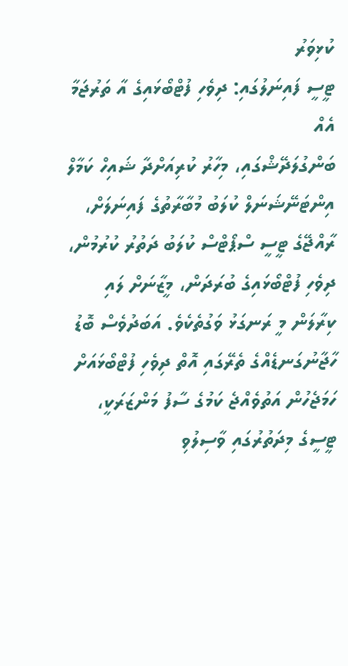ކުޅިވަރު
ޓީސީ ފައިނަލުގައި: ދިވެހި ފުޓްބޯޅައިގެ އާ ތަރުޖަމާ އެއް
ބަންގުލަދޭޝްގައި، މިހާރު ކުރިއަށްދާ ޝައިހް ކަމާލް އިންޓަނޭޝަނަލް ކުލަބު މުބާރާތުގެ ފައިނަލަށް، ރާއްޖޭގެ ޓީސީ ސްޕޯޓްސް ކުލަބު ދަތުރު ކުރުމުން، ދިވެހި ފުޓްބޯޅައިގެ ބުރަދަން، މީޒާނަށް ލައި ކިރާލަން މީ ރަނގަޅު ވަގުތެކެވެ. އަބަދުވެސް ބޮޑު ހާޖާނުގަނޑެއްގެ ތެރޭގައި އޮތް ދިވެހި ފުޓްބޯޅައަށް ހަމަޖެހުން އަތުވެއްޖެ ކަމުގެ ސާފު މަންޒަރަކީ، ޓީސީގެ މިދަތުރުގައި ވާސިލުވި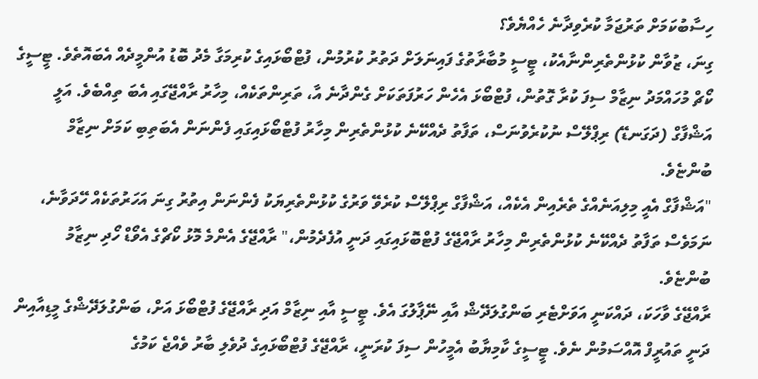ހިސާބުކަމަށް ތަރުޖަމާ ކުރެވިދާނެ ހެއްޔެވެ؟
ގިނަ، ޒުވާން ކުޅުންތެރިންނާއެކު، ޓީސީ މުބާރާތުގެ ފައިނަލަށް ދަތުރު ކުރުމުން، ފުޓްބޯޅައިގެ ކުރިމަގާ މެދު ބޮޑު އުންމީދެއް އެބައޮތެވެ. ޓީސީގެ ކޯޗް މުހައްމަދު ނިޒާމް ސިފަ ކުރާ ގޮތުން، ފުޓްބޯޅަ އެހެން ހަރުފަތަކަށް ގެންދާނެ އާ، ތަރިންތަކެއް، މިހާރު ރާއްޖޭގައި އެބަ ތިއްބެވެ. އަލީ އަޝްފާގް (ދަގަނޑޭ) ރިޕްލޭސް ނުކުރެވުނަސް، ތަފާތު ދެއްކޭނެ ކުޅުންތެރިން މިހާރު ފުޓްބޯޅައިގައި ފެންނަން އެބަތިބި ކަމަށް ނިޒާމް ބުންޏެވެ.
"އަޝްފާގް އެއީ މިލިއަނެއްގެ ތެރެއިން އެކެއް، އަޝްފާގް ރިޕްލޭސް ކުރެވޭ ވަރުގެ ކުޅުންތެރިޔަކު ފެންނަން އިތުރު ގިނަ އަހަރުތަކެއް ހޭދަވާނެ، ނަމަވެސް ތަފާތު ދެއްކޭނެ ކުޅުންތެރިން މިހާރު ރާއްޖޭގެ ފުޓްބޮޅައިގައި ދަނީ އުފެދެމުން،" ރާއްޖޭގެ އެންމެ މޮޅު ކޯޗްގެ އެވޯޑް ހޯދި ނިޒާމު ބުންޏެވެ.
ރާއްޖޭގެ ވާހަކަ، ދައްކަނީ އަވަށްޓެރި ބަންގުލަދޭޝް އާއި ނޭޕާލުގަ އެވެ. ޓީސީ އާއި ނިޒާމް އަދި ރާއްޖޭގެ ފުޓްބޯޅަ އަށް، ބަންގުލަދޭޝްގެ މީޑިއާއިން ދަނީ ތައުރީފް އޮއްސަމުން ނެވެ. ޓީސީގެ ކާމިޔާބު އެމީހުން ސިފަ ކުރަނީ، ރާއްޖޭގެ ފުޓްބޯޅައިގެ ދުވެލި ބާރު ވެއްޖެ ކަމުގެ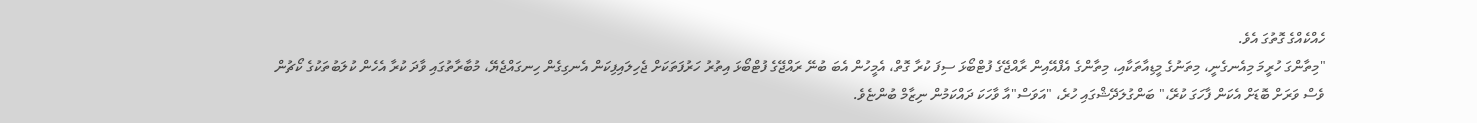ހެއްކެއްގެ ގޮތުގަ އެވެ.
"މިތާންގަ ހުރީމަ މިއެނގެނީ، މިތަނުގެ މީޑިއާތަކާއި، މިތާންގެ އެފްއޭއިން ރާއްޖޭގެ ފުޓްބޯޅަ ސިފަ ކުރާ ގޮތް، އެމީހުން އެބަ ބުނޭ ރައްޖޭގެ ފުޓްބޯޅަ އިތުރު ހަރުފަތަކަށް ޖެހިލައިފިކަން އެނގިގެން ހިނގައްޖެޔޭ، މުބާރާތުގައި ވާދަ ކުރާ އެހެން ކުލަބުތަކުގެ ކޯޗުން ވެސް ވަރަށް ބޮޑަށް އެކަން ފާހަގަ ކުރޭ،" ބަންގުލަދޭޝްގައި ހުރެ، "އަވަސް"އާ ވާހަކަ ދައްކަމުން ނިޒާމް ބުންޏެވެ.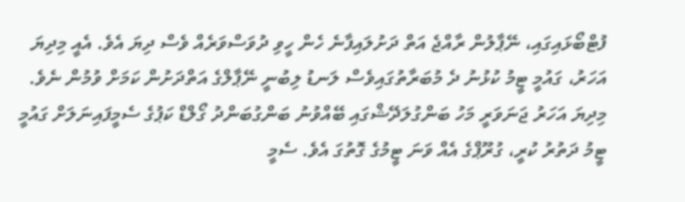ފުޓްބޯޅައިގައި، ނޭޕާލުން ރާއްޖެ އަތް ދަށުލައިފާނެ ހެން ހީވި ދުވަސްވަރެއް ވެސް ދިޔަ އެވެ. އެއީ މިދިޔަ އަހަރު، ގައުމީ ޓީމު ކުޅުނު ދެ މުބަރާތުގައިވެސް ލަނޑު ލިބުނީ ނޭޕާލްގެ އަތްދަށުން ކަމަށް ވުމުން ނެވެ. މިދިޔަ އަހަރު ޖަނަވަރީ މަހު ބަންގުލަދޭޝްގައި ބޭއްވުނު ބަންގުބަންދު ގޯލްޑް ކަޕުގެ ސެމީފައިނަލަށް ގައުމީ ޓީމު ދަތުރު ކުރީ، ގުރޫޕްގެ އެއް ވަނަ ޓީމުގެ ގޮތުގަ އެވެ. ސެމީ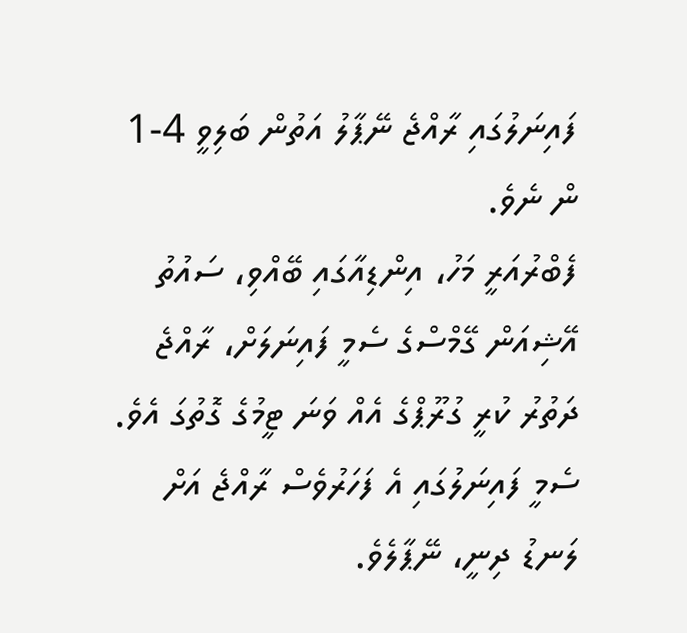ފައިނަލުގައި ރާއްޖެ ނޭޕާލު އަތުން ބަލިވީ 4-1 ން ނެވެ.
ފެބްރުއަރީ މަހު، އިންޑިއާގައި ބޭއްވި، ސައުތު އޭޝިއަން ގޭމްސްގެ ސެމީ ފައިނަލަށް، ރާއްޖެ ދަތުރު ކުރީ ގުރޫޕްގެ އެއް ވަނަ ޓީމުގެ ގޮތުގަ އެވެ. ސެމީ ފައިނަލުގައި އެ ފަހަރުވެސް ރާއްޖެ އަށް ލަނޑު ދިނީ، ނޭޕާލެވެ.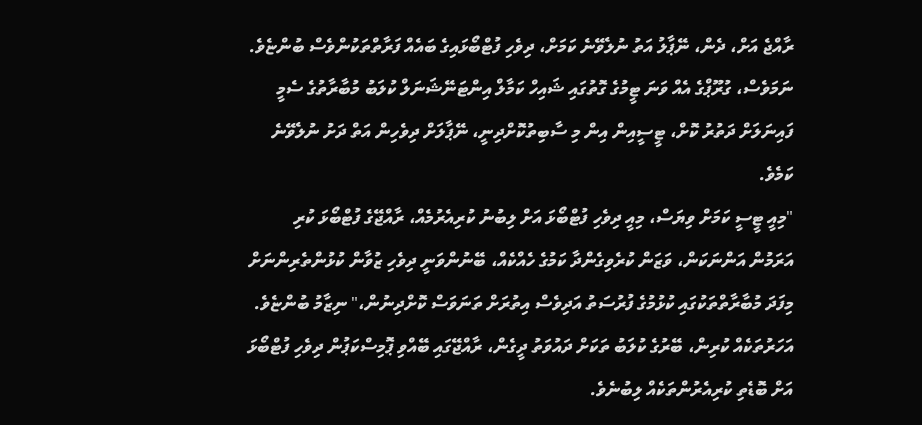ރާއްޖެ އަށް، ދެން، ނޭޕާލު އަތު ނުލެވޭނެ ކަމަށް، ދިވެހި ފުޓްބޯޅައިގެ ބައެއް ފަރާތްތަކުންވެސް ބުންޏެވެ. ނަމަވެސް، ގުރޫޕްގެ އެއް ވަނަ ޓީމުގެ ގޮތުގައި ޝައިހް ކަމާލް އިންޓަނޭޝަނަލް ކުލަބު މުބާރާތުގެ ސެމީ ފައިނަލަށް ދަތުރު ކޮށް، ޓީސީއިން އިން މި ސާބިތުކޮށްދިނީ، ނޭޕާލަށް ދިވެހިން އަތް ދަށު ނުލެވޭނެ ކަމެވެ.
"މިއީ ޓީސީ ކަމަށް ވިޔަސް، މިއީ ދިވެހި ފުޓްބޯޅަ އަށް ލިބުނު ކުރިއެރުމެއް، ރާއްޖޭގެ ފުޓްބޯޅަ ކުރި އަރަމުން އަންނަކަން، ވަޒަން ކުރެވިގެންދާ ކަމުގެ ހެއްކެއް، ބޭނުންވަނީ ދިވެހި ޒުވާން ކުޅުންތެރިންނަށް މިފަދަ މުބާރާތްތަކުގައި ކުޅުމުގެ ފުރުސަތު އަދިވެސް އިތުރަށް ތަނަވަސް ކޮށްދިނުން،" ނިޒާމު ބުންޏެވެ.
އަހަރުތަކެއް ކުރިން، ބޭރުގެ ކުލަބު ތަކަށް ދައުވަތު ދީގެން، ރާއްޖޭގައި ބޭއްވި ޕޮމިސްކަޕުން ދިވެހި ފުޓްބޯޅަ އަށް ބޮޑެތި ކުރިއެރުންތަކެއް ލިބުނެވެ.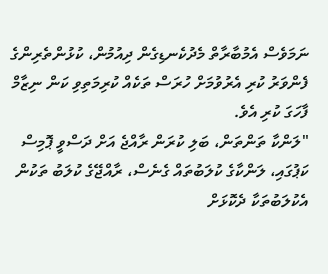ނަމަވެސް އެމުބާރާތް މެދުކެނޑިގެން ދިއުމުން، ކުޅުންތެރިންގެ ފެންވަރު ކުރި އެރުވުމަށް ހުރަސް ތަކެއް ކުރިމަތިވި ކަން ނިޒާމް ފާހަގަ ކުރި އެވެ.
"ލަންކާ ތަންތަން، ބަލި ކުރަން ރާއްޖެ އަށް ދަސްވީ ޕޮމިސް ކަޕުގައި، ލަންކާގެ ކުލަބުތައް ގެނެސް، ރާއްޖޭގެ ކުލަބު ތަކުން އެކުލަބުތަކާ ދެކޮޅަށް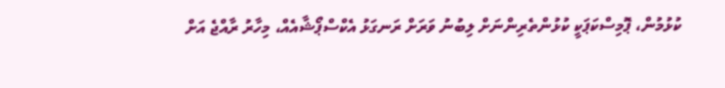ކުޅުމުން، ޕޮމިސްކަޕަކީ ކުޅުންތެރިންނަށް ލިބުނު ވަރަށް ރަނގަޅު އެކްސްޕޯޝާއެއް، މިހާރު ރާއްޖެ އަށް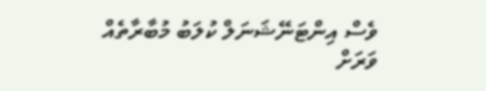ވެސް އިންޓަނޭޝަނަލް ކުލަބު މުބާރާތެއް ވަރަށް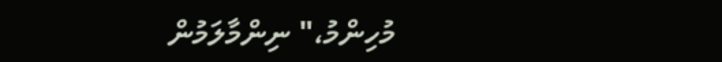މުހިންމު،" ނިންމާލަމުން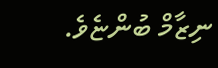ނިޒާމް ބުންޏެވެ.